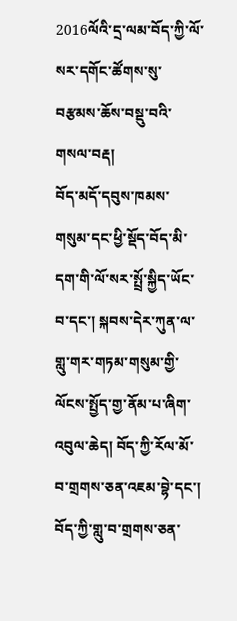2016ལོའི་དྲ་ལམ་བོད་ཀྱི་ལོ་སར་དགོང་ཚོགས་སུ་བརྩམས་ཆོས་བསྡུ་བའི་གསལ་བརྡ།
བོད་མདོ་དབུས་ཁམས་གསུམ་དང་ཕྱི་སྡོད་བོད་མི་དག་གི་ལོ་སར་སྤྲོ་སྐྱིད་ཡོང་བ་དང་། སྐབས་དེར་ཀུན་ལ་གླུ་གར་གཏམ་གསུམ་གྱི་ལོངས་སྤྱོད་གྱ་ནོམ་པ་ཞིག་འབུལ་ཆེད། བོད་ཀྱི་རོལ་མོ་བ་གྲགས་ཅན་འཇམ་བྷེ་དང་། བོད་ཀྱི་གླུ་བ་གྲགས་ཅན་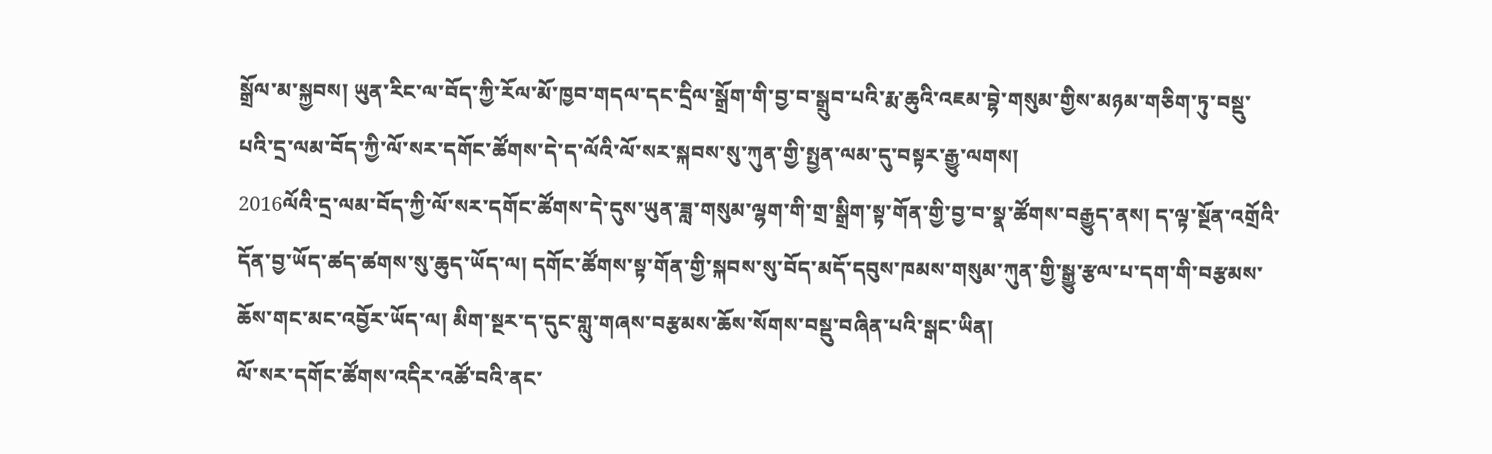སྒྲོལ་མ་སྐྱབས། ཡུན་རིང་ལ་བོད་ཀྱི་རོལ་མོ་ཁྱབ་གདལ་དང་དྲིལ་སྒྲོག་གི་བྱ་བ་སྒྲུབ་པའི་རྨ་ཆུའི་འཇམ་བྷེ་གསུམ་གྱིས་མཉམ་གཅིག་ཏུ་བསྡུ་པའི་དྲ་ལམ་བོད་ཀྱི་ལོ་སར་དགོང་ཚོགས་དེ་ད་ལོའི་ལོ་སར་སྐབས་སུ་ཀུན་གྱི་སྤྱན་ལམ་དུ་བསྟར་རྒྱུ་ལགས།
2016ལོའི་དྲ་ལམ་བོད་ཀྱི་ལོ་སར་དགོང་ཚོགས་དེ་དུས་ཡུན་ཟླ་གསུམ་ལྷག་གི་གྲ་སྒྲིག་སྟ་གོན་གྱི་བྱ་བ་སྣ་ཚོགས་བརྒྱུད་ནས། ད་ལྟ་སྔོན་འགྲོའི་དོན་བྱ་ཡོད་ཚད་ཚགས་སུ་ཆུད་ཡོད་ལ། དགོང་ཚོགས་སྟ་གོན་གྱི་སྐབས་སུ་བོད་མདོ་དབུས་ཁམས་གསུམ་ཀུན་གྱི་སྒྱུ་རྩལ་པ་དག་གི་བརྩམས་ཆོས་གང་མང་འབྱོར་ཡོད་ལ། མིག་སྔར་ད་དུང་གླུ་གཞས་བརྩམས་ཆོས་སོགས་བསྡུ་བཞིན་པའི་སྒང་ཡིན།
ལོ་སར་དགོང་ཚོགས་འདིར་འཚོ་བའི་ནང་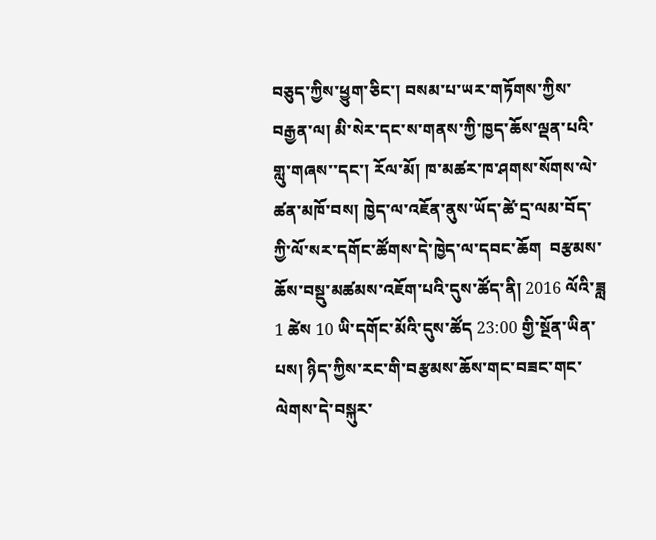བཅུད་ཀྱིས་ཕྱུག་ཅིང་། བསམ་པ་ཡར་གཏོགས་ཀྱིས་བརྒྱན་ལ། མི་སེར་དང་ས་གནས་ཀྱི་ཁྱད་ཆོས་ལྡན་པའི་གླུ་གཞས་་དང་། རོལ་མོ། ཁ་མཚར་ཁ་ཤགས་སོགས་ལེ་ཚན་མཁོ་བས། ཁྱེད་ལ་འཇོན་ནུས་ཡོད་ཚེ་དྲ་ལམ་བོད་ཀྱི་ལོ་སར་དགོང་ཚོགས་དེ་ཁྱེད་ལ་དབང་ཆོག  བརྩམས་ཆོས་བསྡུ་མཚམས་འཇོག་པའི་དུས་ཚོད་ནི། 2016 ལོའི་ཟླ 1 ཚེས 10 ཡི་དགོང་མོའི་དུས་ཚོད 23:00 གྱི་སྔོན་ཡིན་པས། ཉིད་ཀྱིས་རང་གི་བརྩམས་ཆོས་གང་བཟང་གང་ལེགས་དེ་བསྐུར་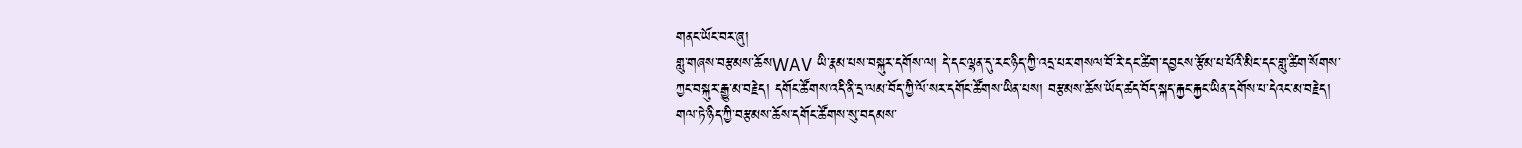གནང་ཡོང་བར་ཞུ།
གླུ་གཞས་བརྩམས་ཆོསWAV ཡི་རྣམ་པས་བསྐུར་དགོས་ལ། དེ་དང་ལྷན་དུ་རང་ཉིད་ཀྱི་འདྲ་པར་གསལ་བོ་རེ་དང་ཚིག་དབྱངས་རྩོམ་པ་པོའི་མིང་དང་གླུ་ཚིག་སོགས་ཀྱང་བསྐུར་རྒྱུ་མ་བརྗེད། དགོང་ཚོགས་འདི་ནི་དྲ་ལམ་བོད་ཀྱི་ལོ་སར་དགོང་ཚོགས་ཡིན་པས། བརྩམས་ཆོས་ཡོད་ཚད་བོད་སྐད་རྐྱང་རྐྱང་ཡིན་དགོས་པ་དེའང་མ་བརྗེད། གལ་ཏེ་ཉིད་ཀྱི་བརྩམས་ཆོས་དགོང་ཚོགས་སུ་བདམས་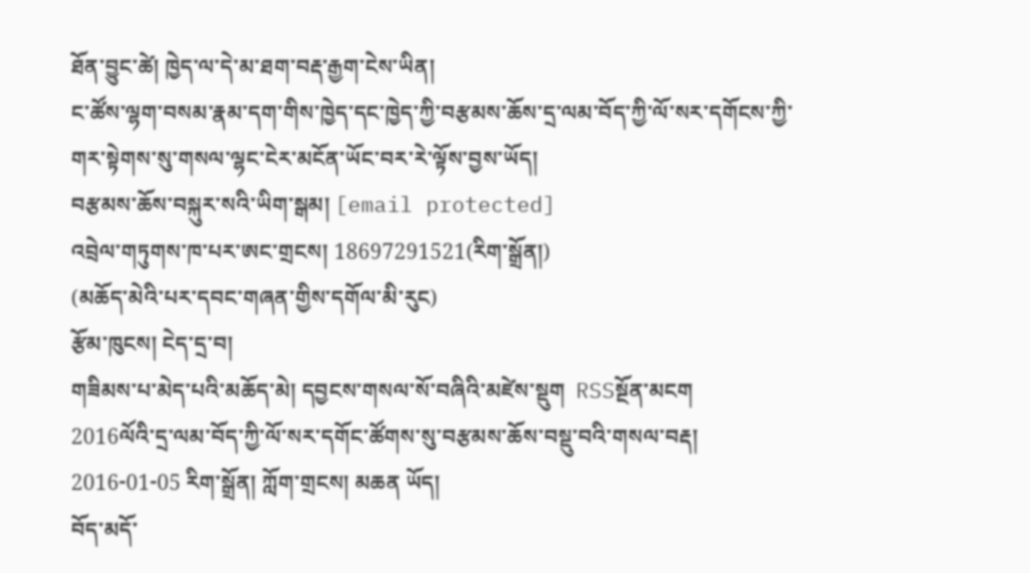ཐོན་བྱུང་ཚེ། ཁྱེད་ལ་དེ་མ་ཐག་བརྡ་རྒྱག་ངེས་ཡིན།
ང་ཚོས་ལྷག་བསམ་རྣམ་དག་གིས་ཁྱེད་དང་ཁྱེད་ཀྱི་བརྩམས་ཆོས་དྲ་ལམ་བོད་ཀྱི་ལོ་སར་དགོངས་ཀྱི་གར་སྟེགས་སུ་གསལ་ལྷང་ངེར་མངོན་ཡོང་བར་རེ་ལྟོས་བྱས་ཡོད།
བརྩམས་ཆོས་བསྐུར་སའི་ཡིག་སྒམ། [email protected]
འབྲེལ་གཏུགས་ཁ་པར་ཨང་གྲངས། 18697291521(རིག་སྒྲོན།)
(མཆོད་མེའི་པར་དབང་གཞན་གྱིས་དགོལ་མི་རུང)
རྩོམ་ཁུངས། ངེད་དྲ་བ།
གཟིམས་པ་མེད་པའི་མཆོད་མེ། དབྱངས་གསལ་སོ་བཞིའི་མཛེས་སྡུག  RSSསྔོན་མངག
2016ལོའི་དྲ་ལམ་བོད་ཀྱི་ལོ་སར་དགོང་ཚོགས་སུ་བརྩམས་ཆོས་བསྡུ་བའི་གསལ་བརྡ།
2016-01-05 རིག་སྒྲོན། ཀློག་གྲངས། མཆན ཡོད།
བོད་མདོ་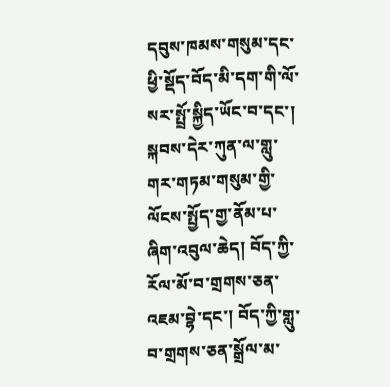དབུས་ཁམས་གསུམ་དང་ཕྱི་སྡོད་བོད་མི་དག་གི་ལོ་སར་སྤྲོ་སྐྱིད་ཡོང་བ་དང་། སྐབས་དེར་ཀུན་ལ་གླུ་གར་གཏམ་གསུམ་གྱི་ལོངས་སྤྱོད་གྱ་ནོམ་པ་ཞིག་འབུལ་ཆེད། བོད་ཀྱི་རོལ་མོ་བ་གྲགས་ཅན་འཇམ་བྷེ་དང་། བོད་ཀྱི་གླུ་བ་གྲགས་ཅན་སྒྲོལ་མ་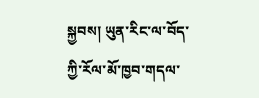སྐྱབས། ཡུན་རིང་ལ་བོད་ཀྱི་རོལ་མོ་ཁྱབ་གདལ་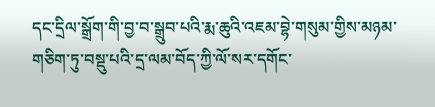དང་དྲིལ་སྒྲོག་གི་བྱ་བ་སྒྲུབ་པའི་རྨ་ཆུའི་འཇམ་བྷེ་གསུམ་གྱིས་མཉམ་གཅིག་ཏུ་བསྡུ་པའི་དྲ་ལམ་བོད་ཀྱི་ལོ་སར་དགོང་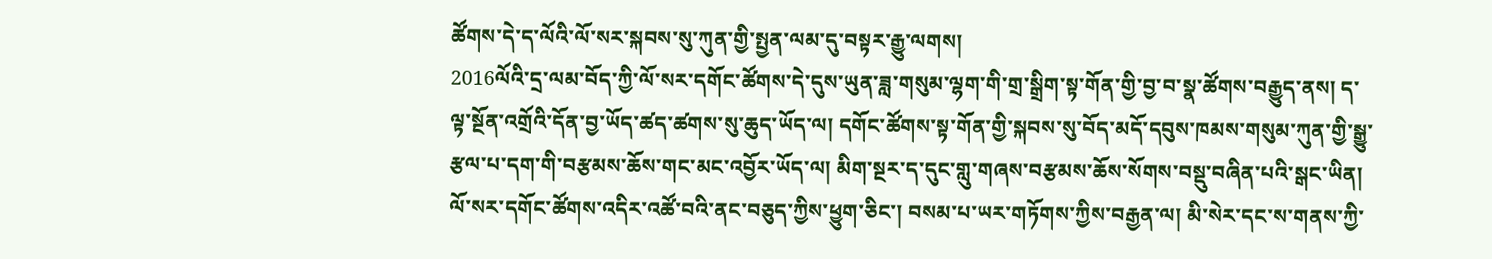ཚོགས་དེ་ད་ལོའི་ལོ་སར་སྐབས་སུ་ཀུན་གྱི་སྤྱན་ལམ་དུ་བསྟར་རྒྱུ་ལགས།
2016ལོའི་དྲ་ལམ་བོད་ཀྱི་ལོ་སར་དགོང་ཚོགས་དེ་དུས་ཡུན་ཟླ་གསུམ་ལྷག་གི་གྲ་སྒྲིག་སྟ་གོན་གྱི་བྱ་བ་སྣ་ཚོགས་བརྒྱུད་ནས། ད་ལྟ་སྔོན་འགྲོའི་དོན་བྱ་ཡོད་ཚད་ཚགས་སུ་ཆུད་ཡོད་ལ། དགོང་ཚོགས་སྟ་གོན་གྱི་སྐབས་སུ་བོད་མདོ་དབུས་ཁམས་གསུམ་ཀུན་གྱི་སྒྱུ་རྩལ་པ་དག་གི་བརྩམས་ཆོས་གང་མང་འབྱོར་ཡོད་ལ། མིག་སྔར་ད་དུང་གླུ་གཞས་བརྩམས་ཆོས་སོགས་བསྡུ་བཞིན་པའི་སྒང་ཡིན།
ལོ་སར་དགོང་ཚོགས་འདིར་འཚོ་བའི་ནང་བཅུད་ཀྱིས་ཕྱུག་ཅིང་། བསམ་པ་ཡར་གཏོགས་ཀྱིས་བརྒྱན་ལ། མི་སེར་དང་ས་གནས་ཀྱི་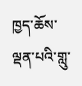ཁྱད་ཆོས་ལྡན་པའི་གླུ་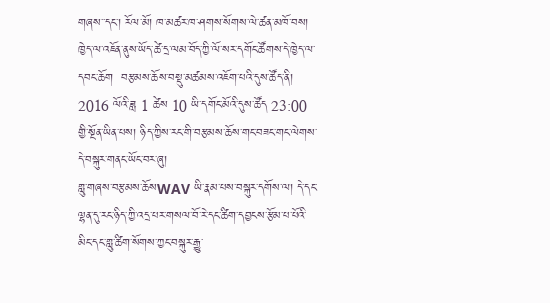གཞས་་དང་། རོལ་མོ། ཁ་མཚར་ཁ་ཤགས་སོགས་ལེ་ཚན་མཁོ་བས། ཁྱེད་ལ་འཇོན་ནུས་ཡོད་ཚེ་དྲ་ལམ་བོད་ཀྱི་ལོ་སར་དགོང་ཚོགས་དེ་ཁྱེད་ལ་དབང་ཆོག  བརྩམས་ཆོས་བསྡུ་མཚམས་འཇོག་པའི་དུས་ཚོད་ནི། 2016 ལོའི་ཟླ 1 ཚེས 10 ཡི་དགོང་མོའི་དུས་ཚོད 23:00 གྱི་སྔོན་ཡིན་པས། ཉིད་ཀྱིས་རང་གི་བརྩམས་ཆོས་གང་བཟང་གང་ལེགས་དེ་བསྐུར་གནང་ཡོང་བར་ཞུ།
གླུ་གཞས་བརྩམས་ཆོསWAV ཡི་རྣམ་པས་བསྐུར་དགོས་ལ། དེ་དང་ལྷན་དུ་རང་ཉིད་ཀྱི་འདྲ་པར་གསལ་བོ་རེ་དང་ཚིག་དབྱངས་རྩོམ་པ་པོའི་མིང་དང་གླུ་ཚིག་སོགས་ཀྱང་བསྐུར་རྒྱུ་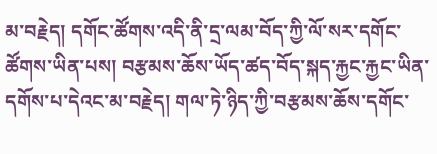མ་བརྗེད། དགོང་ཚོགས་འདི་ནི་དྲ་ལམ་བོད་ཀྱི་ལོ་སར་དགོང་ཚོགས་ཡིན་པས། བརྩམས་ཆོས་ཡོད་ཚད་བོད་སྐད་རྐྱང་རྐྱང་ཡིན་དགོས་པ་དེའང་མ་བརྗེད། གལ་ཏེ་ཉིད་ཀྱི་བརྩམས་ཆོས་དགོང་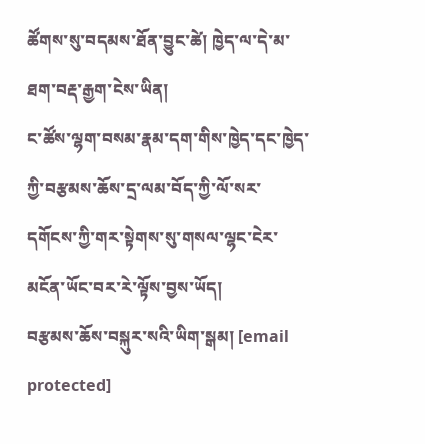ཚོགས་སུ་བདམས་ཐོན་བྱུང་ཚེ། ཁྱེད་ལ་དེ་མ་ཐག་བརྡ་རྒྱག་ངེས་ཡིན།
ང་ཚོས་ལྷག་བསམ་རྣམ་དག་གིས་ཁྱེད་དང་ཁྱེད་ཀྱི་བརྩམས་ཆོས་དྲ་ལམ་བོད་ཀྱི་ལོ་སར་དགོངས་ཀྱི་གར་སྟེགས་སུ་གསལ་ལྷང་ངེར་མངོན་ཡོང་བར་རེ་ལྟོས་བྱས་ཡོད།
བརྩམས་ཆོས་བསྐུར་སའི་ཡིག་སྒམ། [email protected]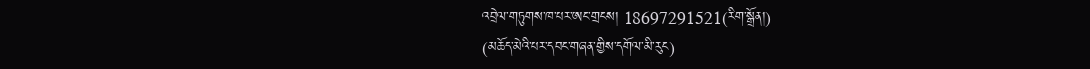འབྲེལ་གཏུགས་ཁ་པར་ཨང་གྲངས། 18697291521(རིག་སྒྲོན།)
(མཆོད་མེའི་པར་དབང་གཞན་གྱིས་དགོལ་མི་རུང)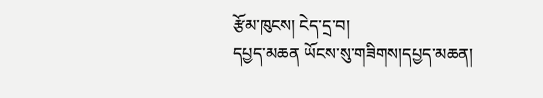རྩོམ་ཁུངས། ངེད་དྲ་བ།
དཔྱད་མཆན ཡོངས་སུ་གཟིགས།དཔྱད་མཆན།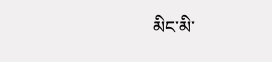མིང་མི་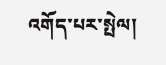འགོད་པར་སྤེལ།